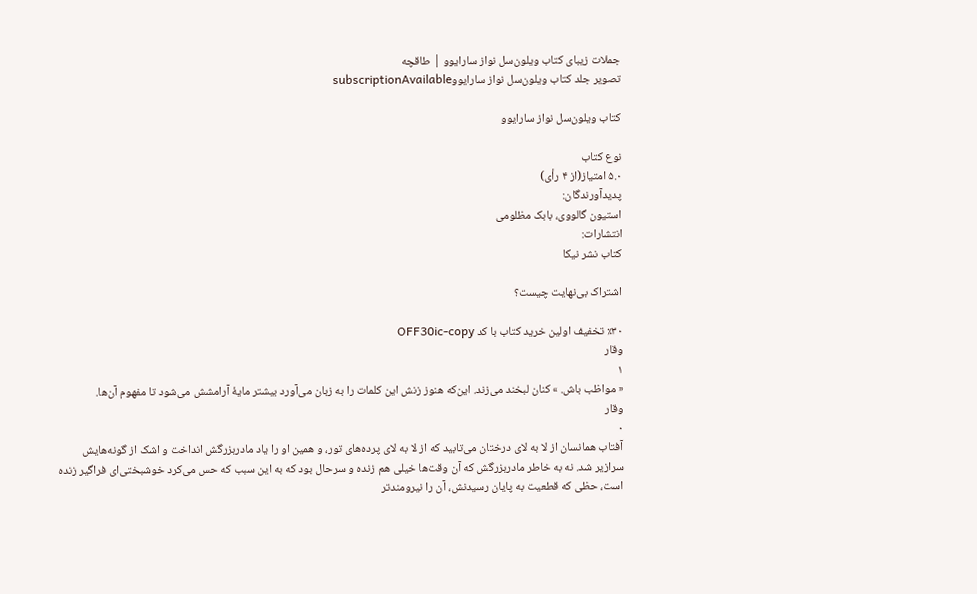جملات زیبای کتاب ویلون‌سل نواز سارایوو | طاقچه
تصویر جلد کتاب ویلون‌سل نواز سارایووsubscriptionAvailable

کتاب ویلون‌سل نواز سارایوو

نوع کتاب
۵.۰ امتیاز(از ۴ رأی)
پدیدآورندگان:
استیون گالووی، بابک مظلومی
انتشارات:
کتاب نشر نیکا

اشتراک بی‌نهایت چیست؟

٪۳۰ تخفیف اولین خرید کتاب با کد OFF30ic-copy
وقار
۱
« مواظب باش. » کنان لبخند می‌زند. این‌که هنوز زنش این کلمات را به زبان می‌آورد بیشتر مایهٔ آرامشش می‌شود تا مفهوم آن‌ها.
وقار
۰
آفتاب همانسان از لا به لای درختان می‌تابید که از لا به لای پرده‌های تور، و همین او را یاد مادربزرگش انداخت و اشک از گونه‌هایش سرازیر شد. نه به خاطر مادربزرگش که آن وقت‌ها خیلی هم زنده و سرحال بود که به این سبب که حس می‌کرد خوشبختی‌ای فراگیر زنده است، حظی که قطعیت به پایان رسیدنش، آن را نیرومندتر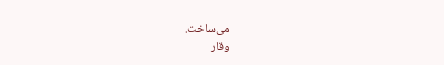می‌ساخت.
وقار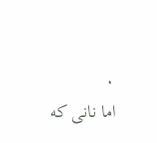۰
اما نانی که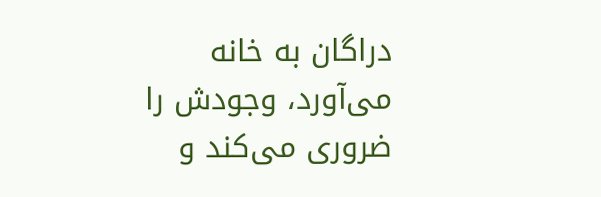دراگان به خانه می‌آورد، وجودش را ضروری می‌کند و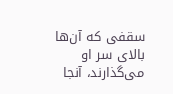سقفی که آن‌ها بالای سر او می‌گذارند، آنجا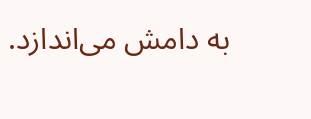به دامش می‌اندازد.